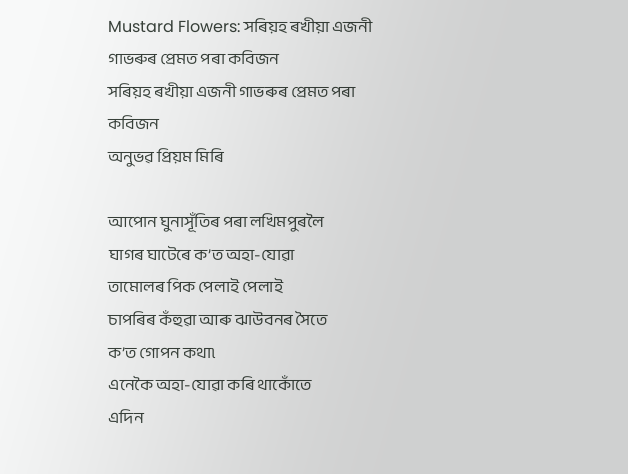Mustard Flowers: সৰিয়হ ৰখীয়া এজনী গাভৰুৰ প্ৰেমত পৰা কবিজন
সৰিয়হ ৰখীয়া এজনী গাভৰুৰ প্ৰেমত পৰা কবিজন
অনুভৱ প্ৰিয়ম মিৰি

আপোন ঘুনাসূঁতিৰ পৰা লখিমপুৰলৈ
ঘাগৰ ঘাটেৰে ক’ত অহা-যোৱা
তামোলৰ পিক পেলাই পেলাই
চাপৰিৰ কঁহুৱা আৰু ঝাউবনৰ সৈতে
ক’ত গোপন কথা৷
এনেকৈ অহা-যোৱা কৰি থাকোঁতে
এদিন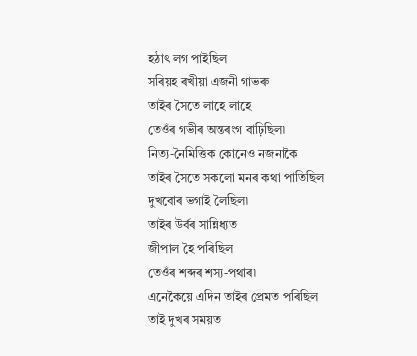হঠাৎ লগ পাইছিল
সৰিয়হ ৰখীয়া এজনী গাভৰু
তাইৰ সৈতে লাহে লাহে
তেওঁৰ গভীৰ অন্তৰংগ বাঢ়িছিল৷
নিত্য-নৈমিত্তিক কোনেও নজনাকৈ
তাইৰ সৈতে সকলো মনৰ কথা পাতিছিল
দুখবোৰ ভগাই লৈছিল৷
তাইৰ উৰ্বৰ সান্নিধ্যত
জীপাল হৈ পৰিছিল
তেওঁৰ শব্দৰ শস্য-পথাৰ৷
এনেকৈয়ে এদিন তাইৰ প্ৰেমত পৰিছিল
তাই দুখৰ সময়ত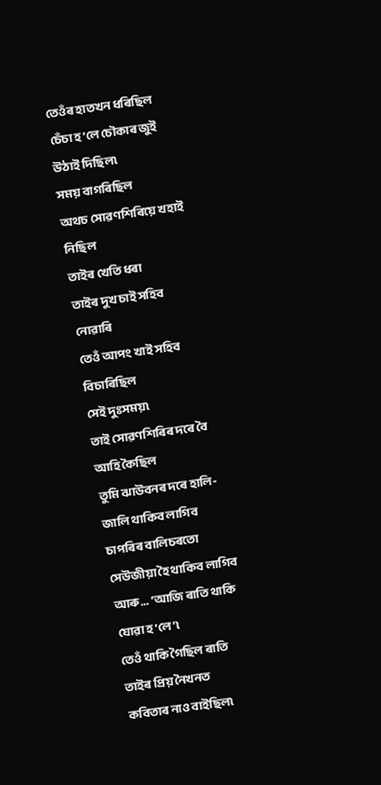তেওঁৰ হাতখন ধৰিছিল
চেঁচা হ’লে চৌকাৰ জুই উঠাই দিছিল৷
সময় বাগৰিছিল
অথচ সোৱণশিৰিয়ে খহাই নিছিল
তাইৰ খেতি ধৰা
তাইৰ দুখ চাই সহিব নোৱাৰি
তেওঁ আপং খাই সহিব বিচাৰিছিল
সেই দুঃসময়৷
তাই সোৱণশিৰিৰ দৰে বৈ আহি কৈছিল
তুমি ঝাউবনৰ দৰে হালি-জালি থাকিব লাগিব
চাপৰিৰ বালিচৰতো সেউজীয়া হৈ থাকিব লাগিব
আৰু… ‘আজি ৰাতি থাকি যোৱা হ’লে’৷
তেওঁ থাকি গৈছিল ৰাতি
তাইৰ প্ৰিয় নৈখনত কবিতাৰ নাও বাইছিল৷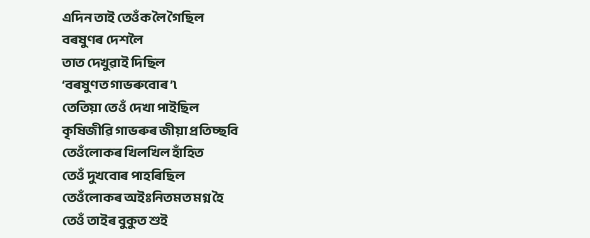এদিন তাই তেওঁক লৈ গৈছিল
বৰষুণৰ দেশলৈ
তাত দেখুৱাই দিছিল
‘বৰষুণত গাভৰুবোৰ’৷
তেতিয়া তেওঁ দেখা পাইছিল
কৃষিজীৱি গাভৰুৰ জীয়া প্ৰতিচ্ছবি
তেওঁলোকৰ খিলখিল হাঁহিত
তেওঁ দুখবোৰ পাহৰিছিল
তেওঁলোকৰ অইঃনিতমত মগ্ন হৈ
তেওঁ তাইৰ বুকুত শুই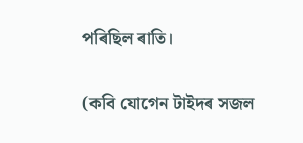পৰিছিল ৰাতি।

(কবি যোগেন টাইদৰ সজল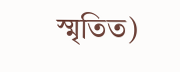স্মৃতিত)